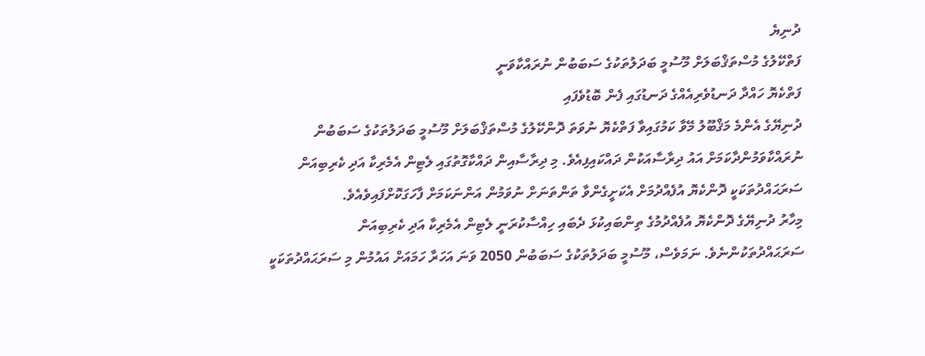ދުނިޔެ
ފަތްކޭލުގެ މުސްތަޤްބަލަށް މޫސުމީ ބަދަލުތަކުގެ ސަބަބުން ނުރައްކާވަނީ
ފަތްކެޔޮ ހައްދާ ދަނޑުވެރިއެއްގެ ދަނޑުގައި ފެން ބޮޑުވެފައި
ދުނިޔޭގެ އެންމެ މަޤްބޫލު މޭވާ ކަމުގައިވާ ފަތްކެޔޮ ނުވަތަ ދޮންކޭލުގެ މުސްތަޤްބަލަށް މޫސުމީ ބަދަލުތަކުގެ ސަބަބުން ނުރައްކާވަމުންދާކަމަށް އައު ދިރާސާއަކުން ދައްކައިފިއެވެ. މި ދިރާސާއިން ދައްކާގޮތުގައި ލެޓިން އެމެރިކާ އަދި ކެރިބިއަން ސަރަޙައްދުތަކަކީ ދޮންކެޔޮ އުފެއްދުމަށް އެކަށީގެންވާ ތަންތަނަށް ނުވަމުން އަންނަކަމަށް ފާހަގަކޮށްފައިވެއެވެ.
މިހާރު ދުނިޔޭގެ ދޮންކެޔޮ އުފެއްދުމުގެ ތިންބައިކުޅަ ދެބައި ހިއްސާކުރަނީ ލެޓިން އެމެރިކާ އަދި ކެރިބިއަން ސަރަޙައްދުތަކުންނެވެ. ނަމަވެސް، މޫސުމީ ބަދަލުތަކުގެ ސަބަބުން 2050 ވަނަ އަހަރާ ހަމައަށް އައުމުން މި ސަރަޙައްދުތަކަކީ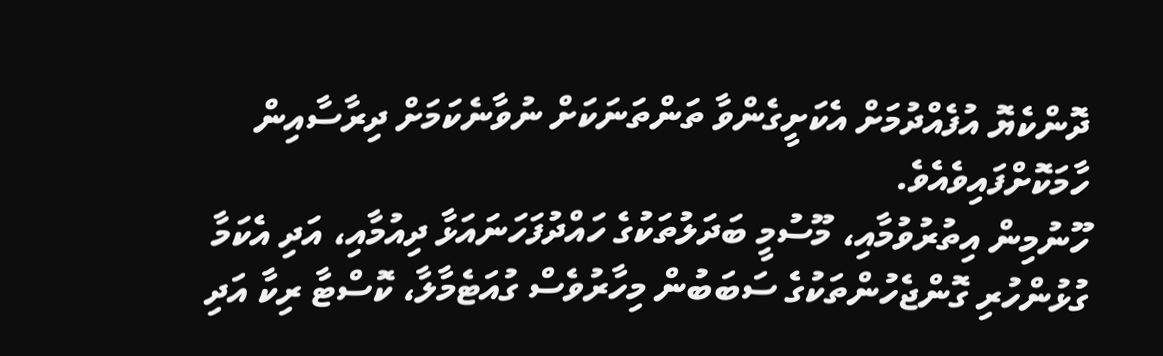ދޮންކެޔޮ އުފެއްދުމަށް އެކަށީގެންވާ ތަންތަނަކަށް ނުވާނެކަމަށް ދިރާސާއިން ހާމަކޮށްފައިވެއެވެ.
ހޫނުމިން އިތުރުވުމާއި، މޫސުމީ ބަދަލުތަކުގެ ހައްދުފަހަނައަޅާ ދިއުމާއި، އަދި އެކަމާ ގުޅުންހުރި ގޮންޖެހުންތަކުގެ ސަބަބުން މިހާރުވެސް ގުއަޓެމާލާ، ކޮސްޓާ ރިކާ އަދި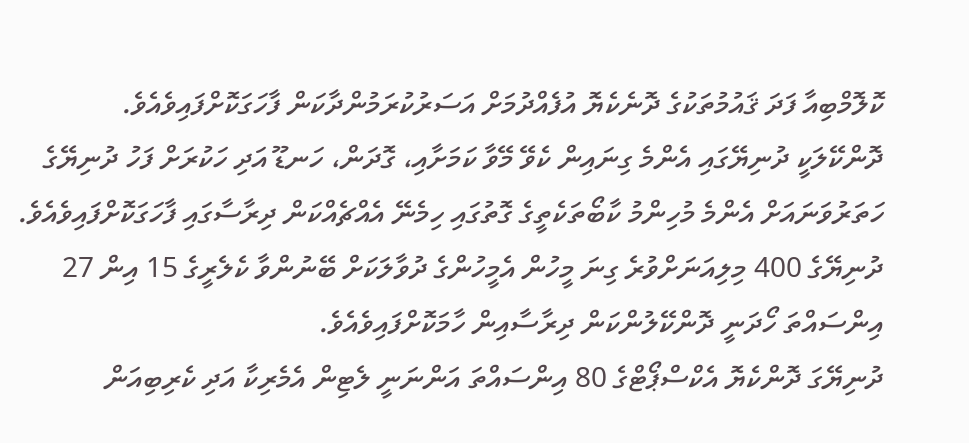ކޮލޮމްބިއާ ފަދަ ޤައުމުތަކުގެ ދޮނެކެޔޮ އުފެއްދުމަށް އަސަރުކުރަމުންދާކަން ފާހަގަކޮށްފައިވެއެވެ.
ދޮންކޭލަކީ ދުނިޔޭގައި އެންމެ ގިނައިން ކެވޭ މޭވާ ކަމަށާއި، ގޮދަން، ހަނޑޫ އަދި ހަކުރަށް ފަހު ދުނިޔޭގެ ހަތަރުވަނައަށް އެންމެ މުހިންމު ކާބޯތަކެތީގެ ގޮތުގައި ހިމެނޭ އެއްޗެއްކަން ދިރާސާގައި ފާހަގަކޮށްފައިވެއެވެ. ދުނިޔޭގެ 400 މިލިއަނަށްވުރެ ގިނަ މީހުން އެމީހުންގެ ދުވާލަކަށް ބޭނުންވާ ކެލެރީގެ 15 އިން 27 އިންސައްތަ ހޯދަނީ ދޮންކޭލުންކަން ދިރާސާއިން ހާމަކޮށްފައިވެއެވެ.
ދުނިޔޭގަ ދޮންކެޔޮ އެކްސްޕޯޓްގެ 80 އިންސައްތަ އަންނަނީ ލެޓިން އެމެރިކާ އަދި ކެރިބިއަން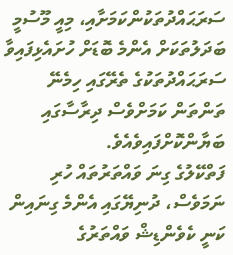ސަރަޙައްދުތަކުންކަމަށާއި، މިއީ މޫސުމީ ބަދަލުތަކަށް އެންމެ ބޮޑަށް ހުށައެޅިފައިވާ ސަރަޙައްދުތަކުގެ ތެރޭގައި ހިމެނޭ ތަންތަން ކަމަށްވެސް ދިރާސާގައި ބަޔާންކޮށްފައިވެއެވެ.
ފަތްކޭލުގެ ގިނަ ވައްތަރުތައް ހުރި ނަމަވެސް، ދުނިޔޭގައި އެންމެ ގިނައިން ކަނީ ކެވެންޑިޝް ވައްތަރުގެ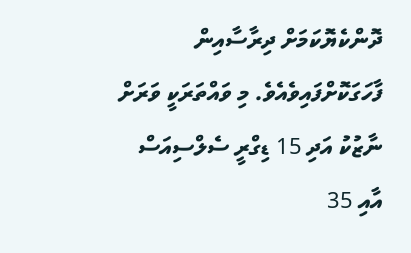ދޮންކެޔޮކަމަށް ދިރާސާއިން ފާހަގަކޮށްފައިވެއެވެ. މި ވައްތަރަކީ ވަރަށް ނާޒުކު އަދި 15 ޑިގްރީ ސެލްސިއަސް އާއި 35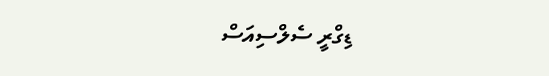ޑިގްރީ ސެލްސިއަސް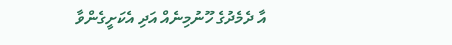އާ ދެމެދުގެ ހޫނުމިނެއް އަދި އެކަށީގެންވާ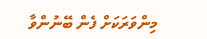މިންވަރަކަށް ފެން ބޭނުންވާ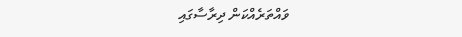ވައްތަރެއްކަން ދިރާސާގައި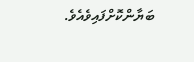ބަޔާންކޮށްފައިވެއެވެ.